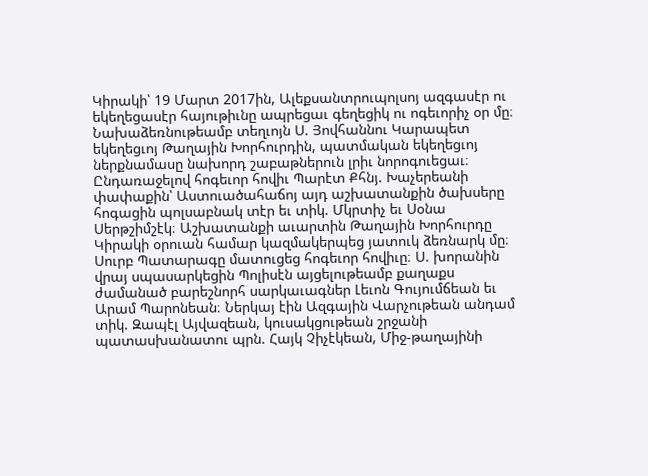Կիրակի՝ 19 Մարտ 2017ին, Ալեքսանտրուպոլսոյ ազգասէր ու եկեղեցասէր հայութիւնը ապրեցաւ գեղեցիկ ու ոգեւորիչ օր մը։ Նախաձեռնութեամբ տեղւոյն Ս. Յովհաննու Կարապետ եկեղեցւոյ Թաղային Խորհուրդին, պատմական եկեղեցւոյ ներքնամասը նախորդ շաբաթներուն լրիւ նորոգուեցաւ։ Ընդառաջելով հոգեւոր հովիւ Պարէտ Քհնյ. Խաչերեանի փափաքին՝ Աստուածահաճոյ այդ աշխատանքին ծախսերը հոգացին պոլսաբնակ տէր եւ տիկ. Մկրտիչ եւ Սօնա Սերթշիմշէկ։ Աշխատանքի աւարտին Թաղային Խորհուրդը Կիրակի օրուան համար կազմակերպեց յատուկ ձեռնարկ մը։ Սուրբ Պատարագը մատուցեց հոգեւոր հովիւը։ Ս. խորանին վրայ սպասարկեցին Պոլիսէն այցելութեամբ քաղաքս ժամանած բարեշնորհ սարկաւագներ Լեւոն Գույումճեան եւ Արամ Պարոնեան։ Ներկայ էին Ազգային Վարչութեան անդամ տիկ. Զապէլ Այվազեան, կուսակցութեան շրջանի պատասխանատու պրն. Հայկ Չիչէկեան, Միջ-թաղայինի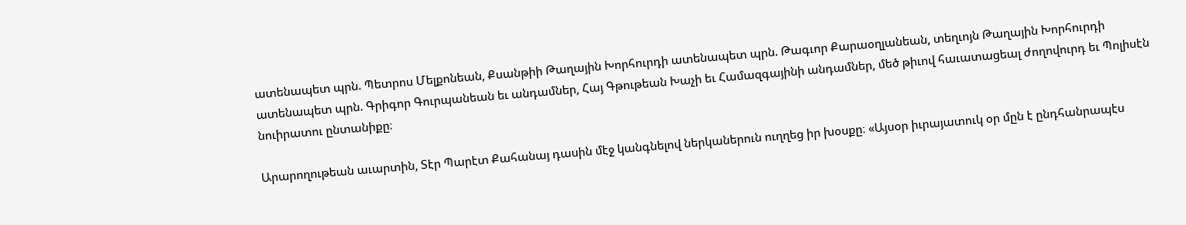ատենապետ պրն. Պետրոս Մելքոնեան, Քսանթիի Թաղային Խորհուրդի ատենապետ պրն. Թագւոր Քարաօղլանեան, տեղւոյն Թաղային Խորհուրդի ատենապետ պրն. Գրիգոր Գուրպանեան եւ անդամներ, Հայ Գթութեան Խաչի եւ Համազգայինի անդամներ, մեծ թիւով հաւատացեալ ժողովուրդ եւ Պոլիսէն նուիրատու ընտանիքը։

Արարողութեան աւարտին, Տէր Պարէտ Քահանայ դասին մէջ կանգնելով ներկաներուն ուղղեց իր խօսքը։ «Այսօր իւրայատուկ օր մըն է ընդհանրապէս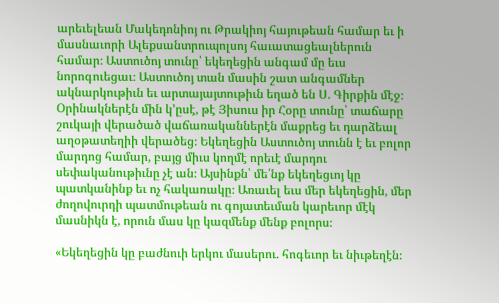արեւելեան Մակեդոնիոյ ու Թրակիոյ հայութեան համար եւ ի մասնաւորի Ալեքսանտրուպոլսոյ հաւատացեալներուն համար։ Աստուծոյ տունը՝ եկեղեցին անգամ մը եւս նորոգուեցաւ։ Աստուծոյ տան մասին շատ անգամներ ակնարկութիւն եւ արտայայտութիւն եղած են Ս. Գիրքին մէջ։ Օրինակներէն մին կ’ըսէ, թէ Յիսուս իր Հօրը տունը՝ տաճարը շուկայի վերածած վաճառականներէն մաքրեց եւ դարձեալ աղօթատեղիի վերածեց։ Եկեղեցին Աստուծոյ տունն է եւ բոլոր մարդոց համար, բայց միւս կողմէ որեւէ մարդու սեփականութիւնը չէ ան։ Այսինքն՝ մե՛նք եկեղեցւոյ կը պատկանինք եւ ոչ հակառակը։ Առաւել եւս մեր եկեղեցին, մեր ժողովուրդի պատմութեան ու գոյատեւման կարեւոր մէկ մասնիկն է, որուն մաս կը կազմենք մենք բոլորս։

«Եկեղեցին կը բաժնուի երկու մասերու. հոգեւոր եւ նիւթեղէն։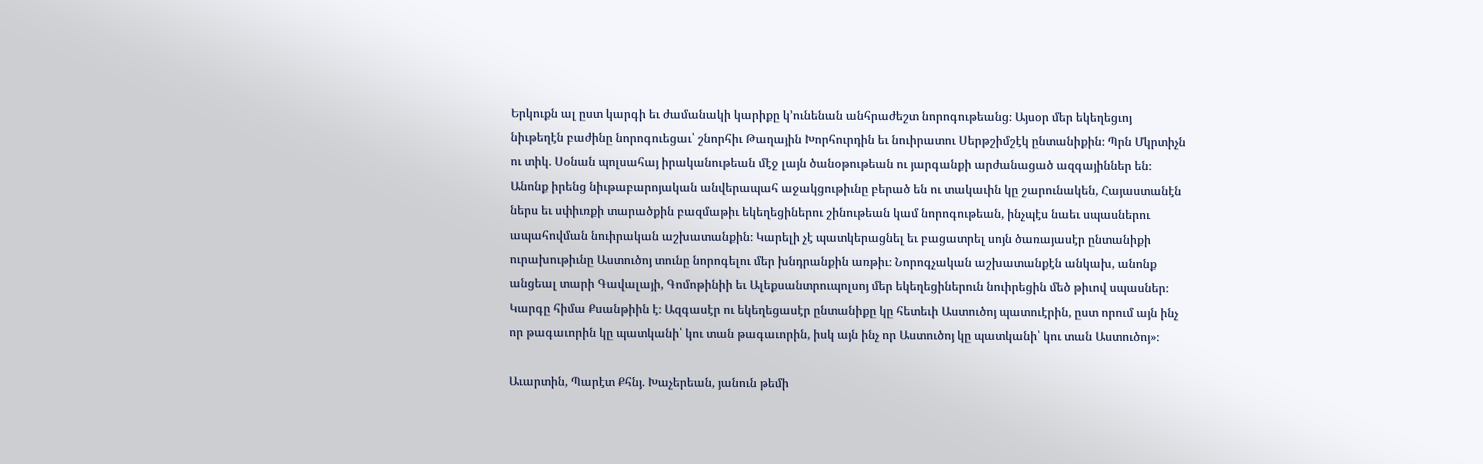Երկուքն ալ ըստ կարգի եւ ժամանակի կարիքը կ’ունենան անհրաժեշտ նորոգութեանց։ Այսօր մեր եկեղեցւոյ նիւթեղէն բաժինը նորոգուեցաւ՝ շնորհիւ Թաղային Խորհուրդին եւ նուիրատու Սերթշիմշէկ ընտանիքին։ Պրն Մկրտիչն ու տիկ. Սօնան պոլսահայ իրականութեան մէջ լայն ծանօթութեան ու յարգանքի արժանացած ազգայիններ են։ Անոնք իրենց նիւթաբարոյական անվերապահ աջակցութիւնը բերած են ու տակաւին կը շարունակեն, Հայաստանէն ներս եւ սփիւռքի տարածքին բազմաթիւ եկեղեցիներու շինութեան կամ նորոգութեան, ինչպէս նաեւ սպասներու ապահովման նուիրական աշխատանքին։ Կարելի չէ պատկերացնել եւ բացատրել սոյն ծառայասէր ընտանիքի ուրախութիւնը Աստուծոյ տունը նորոգելու մեր խնդրանքին առթիւ։ Նորոգչական աշխատանքէն անկախ, անոնք անցեալ տարի Գավալայի, Գոմոթինիի եւ Ալեքսանտրուպոլսոյ մեր եկեղեցիներուն նուիրեցին մեծ թիւով սպասներ։ Կարգը հիմա Քսանթիին է։ Ազգասէր ու եկեղեցասէր ընտանիքը կը հետեւի Աստուծոյ պատուէրին, ըստ որում այն ինչ որ թագաւորին կը պատկանի՝ կու տան թագաւորին, իսկ այն ինչ որ Աստուծոյ կը պատկանի՝ կու տան Աստուծոյ»։

Աւարտին, Պարէտ Քհնյ. Խաչերեան, յանուն թեմի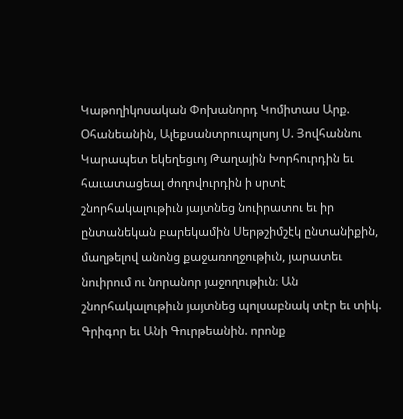Կաթողիկոսական Փոխանորդ Կոմիտաս Արք. Օհանեանին, Ալեքսանտրուպոլսոյ Ս. Յովհաննու Կարապետ եկեղեցւոյ Թաղային Խորհուրդին եւ հաւատացեալ ժողովուրդին ի սրտէ շնորհակալութիւն յայտնեց նուիրատու եւ իր ընտանեկան բարեկամին Սերթշիմշէկ ընտանիքին, մաղթելով անոնց քաջառողջութիւն, յարատեւ նուիրում ու նորանոր յաջողութիւն։ Ան շնորհակալութիւն յայտնեց պոլսաբնակ տէր եւ տիկ. Գրիգոր եւ Անի Գուրթեանին. որոնք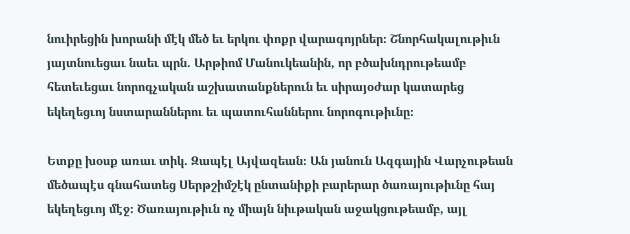նուիրեցին խորանի մէկ մեծ եւ երկու փոքր վարագոյրներ։ Շնորհակալութիւն յայտնուեցաւ նաեւ պրն. Արթիոմ Մանուկեանին, որ բծախնդրութեամբ հետեւեցաւ նորոգչական աշխատանքներուն եւ սիրայօժար կատարեց եկեղեցւոյ նստարաններու եւ պատուհաններու նորոգութիւնը։

Ետքը խօսք առաւ տիկ. Զապէլ Այվազեան։ Ան յանուն Ազգային Վարչութեան մեծապէս գնահատեց Սերթշիմշէկ ընտանիքի բարերար ծառայութիւնը հայ եկեղեցւոյ մէջ։ Ծառայութիւն ոչ միայն նիւթական աջակցութեամբ, այլ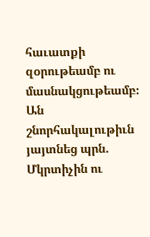հաւատքի զօրութեամբ ու մասնակցութեամբ։ Ան շնորհակալութիւն յայտնեց պրն. Մկրտիչին ու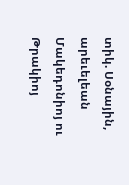տիկ. Սօնային, արեւելեան Մակեդոնիոյ ու Թրակիոյ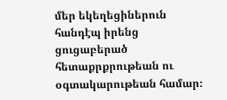մեր եկեղեցիներուն հանդէպ իրենց ցուցաբերած հետաքրքրութեան ու օգտակարութեան համար։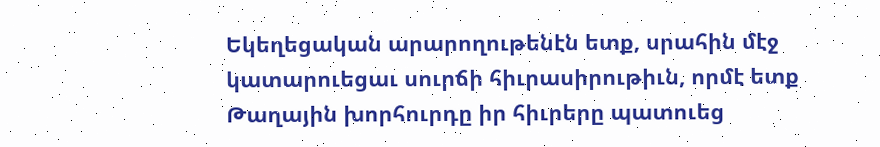Եկեղեցական արարողութենէն ետք, սրահին մէջ կատարուեցաւ սուրճի հիւրասիրութիւն, որմէ ետք Թաղային խորհուրդը իր հիւրերը պատուեց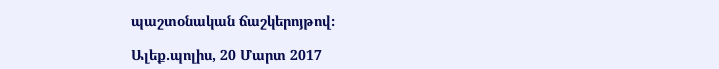պաշտօնական ճաշկերոյթով։

Ալեք.պոլիս, 20 Մարտ 2017